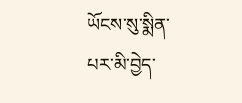ཡོངས་སུ་སྨིན་པར་མི་བྱེད་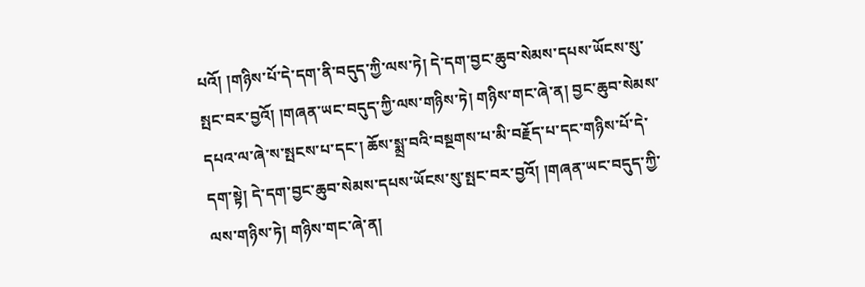པའོ། །གཉིས་པོ་དེ་དག་ནི་བདུད་ཀྱི་ལས་ཏེ། དེ་དག་བྱང་ཆུབ་སེམས་དཔས་ཡོངས་སུ་སྤང་བར་བྱའོ། །གཞན་ཡང་བདུད་ཀྱི་ལས་གཉིས་ཏེ། གཉིས་གང་ཞེ་ན། བྱང་ཆུབ་སེམས་དཔའ་ལ་ཞེ་ས་སྤངས་པ་དང་། ཆོས་སྨྲ་བའི་བསྔགས་པ་མི་བརྗོད་པ་དང་གཉིས་པོ་དེ་དག་སྟེ། དེ་དག་བྱང་ཆུབ་སེམས་དཔས་ཡོངས་སུ་སྤང་བར་བྱའོ། །གཞན་ཡང་བདུད་ཀྱི་ལས་གཉིས་ཏེ། གཉིས་གང་ཞེ་ན།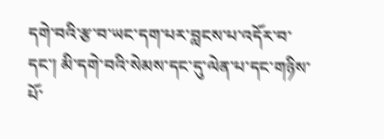དགེ་བའི་རྩ་བ་ཡང་དག་པར་བླངས་པ་འདོར་བ་དང་། མི་དགེ་བའི་སེམས་དང་དུ་ལེན་པ་དང་གཉིས་པོ་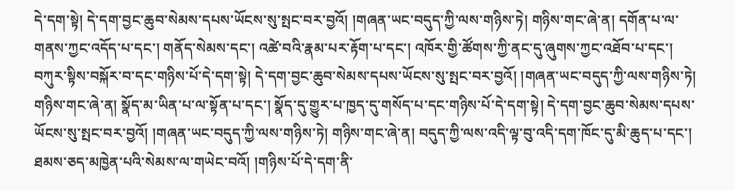དེ་དག་སྟེ། དེ་དག་བྱང་ཆུབ་སེམས་དཔས་ཡོངས་སུ་སྤང་བར་བྱའོ། །གཞན་ཡང་བདུད་ཀྱི་ལས་གཉིས་ཏེ། གཉིས་གང་ཞེ་ན། དགོན་པ་ལ་གནས་ཀྱང་འདོད་པ་དང་། གནོད་སེམས་དང་། འཚེ་བའི་རྣམ་པར་རྟོག་པ་དང་། འཁོར་གྱི་ཚོགས་ཀྱི་ནང་དུ་ཞུགས་ཀྱང་འཐོབ་པ་དང་། བཀུར་སྟིས་བསྐོར་བ་དང་གཉིས་པོ་དེ་དག་སྟེ། དེ་དག་བྱང་ཆུབ་སེམས་དཔས་ཡོངས་སུ་སྤང་བར་བྱའོ། །གཞན་ཡང་བདུད་ཀྱི་ལས་གཉིས་ཏེ། གཉིས་གང་ཞེ་ན། སྣོད་མ་ཡིན་པ་ལ་སྟོན་པ་དང་། སྣོད་དུ་གྱུར་པ་ཁྱད་དུ་གསོད་པ་དང་གཉིས་པོ་དེ་དག་སྟེ། དེ་དག་བྱང་ཆུབ་སེམས་དཔས་ཡོངས་སུ་སྤང་བར་བྱའོ། །གཞན་ཡང་བདུད་ཀྱི་ལས་གཉིས་ཏེ། གཉིས་གང་ཞེ་ན། བདུད་ཀྱི་ལས་འདི་ལྟ་བུ་འདི་དག་ཁོང་དུ་མི་ཆུད་པ་དང་། ཐམས་ཅད་མཁྱེན་པའི་སེམས་ལ་གཡེང་བའོ། །གཉིས་པོ་དེ་དག་ནི་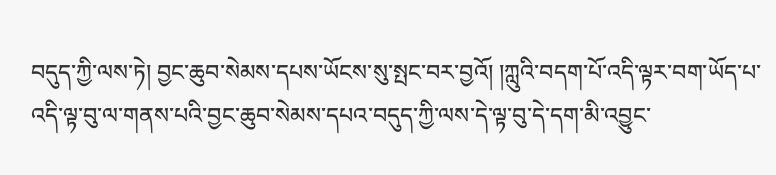བདུད་ཀྱི་ལས་ཏེ། བྱང་ཆུབ་སེམས་དཔས་ཡོངས་སུ་སྤང་བར་བྱའོ། །ཀླུའི་བདག་པོ་འདི་ལྟར་བག་ཡོད་པ་འདི་ལྟ་བུ་ལ་གནས་པའི་བྱང་ཆུབ་སེམས་དཔའ་བདུད་ཀྱི་ལས་དེ་ལྟ་བུ་དེ་དག་མི་འབྱུང་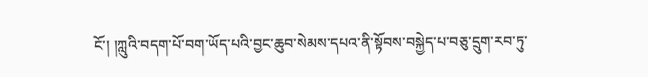ངོ་། །ཀླུའི་བདག་པོ་བག་ཡོད་པའི་བྱང་ཆུབ་སེམས་དཔའ་ནི་སྟོབས་བསྐྱེད་པ་བཅུ་དྲུག་རབ་ཏུ་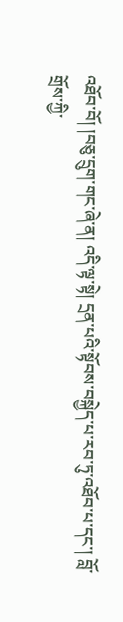འཐོབ་བོ། །བཅུ་དྲུག་གང་ཞེ་ན། འདི་ལྟ་སྟེ། དྲན་པའི་སྟོབས་བསྐྱེད་པ་རབ་ཏུ་འཐོབ་པ་དང་། བློ་གྲོས་ཀྱི་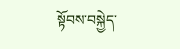སྟོབས་བསྐྱེད་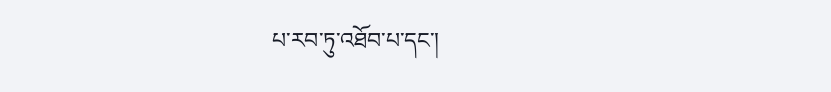པ་རབ་ཏུ་འཐོབ་པ་དང་།